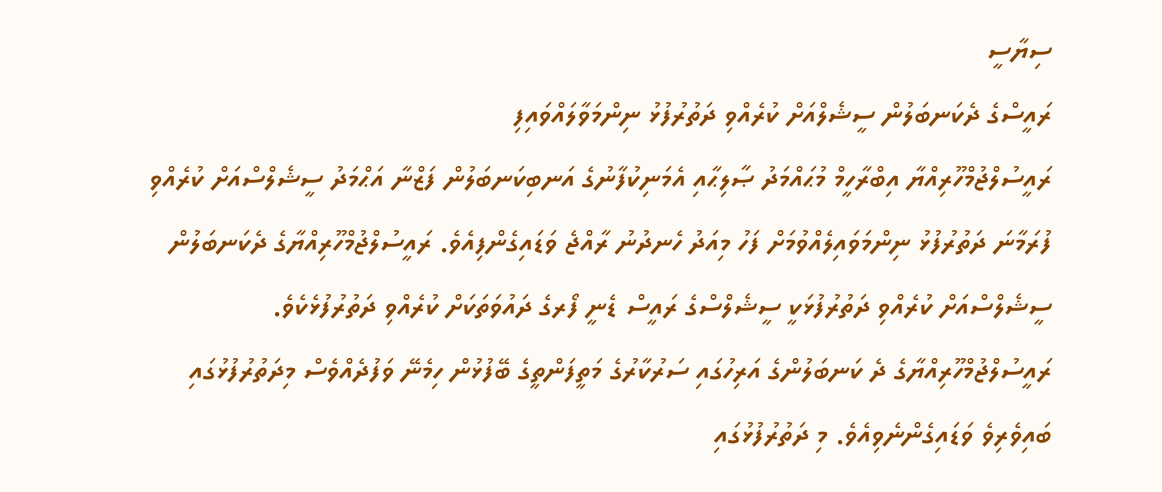ސިޔާސީ
ރައީސްގެ ދެކަނބަލުން ސީޝެލްއަށް ކުރެއްވި ދަތުރުފުޅު ނިންމަވާލައްވައިފި
ރައީސުލްޖުމްހޫރިއްޔާ އިބްރާހީމް މުޙައްމަދު ޞާލިޙާއި އެމަނިކުފާނުގެ އަނބިކަނބަލުން ފަޒްނާ އަޙްމަދު ސީޝެލްސްއަށް ކުރެއްވި ފުރަމާނަ ދަތުރުފުޅު ނިންމަވައިލެއްވުމަށް ފަހު މިއަދު ހެނދުނު ރާއްޖެ ވަޑައިގެންފިއެވެ. ރައީސުލްޖުމްހޫރިއްޔާގެ ދެކަނބަލުން ސީޝެލްސްއަށް ކުރެއްވި ދަތުރުފުޅަކީ ސީޝެލްސްގެ ރައީސް ޑެނީ ފޯރގެ ދައުވަތަކަށް ކުރެއްވި ދަތުރުފުޅެކެވެ.
ރައީސުލްޖުމްހޫރިއްޔާގެ ދެ ކަނބަލުންގެ އަރިހުގައި ސަރުކާރުގެ މަތީފަންތީގެ ބޭފުޅުން ހިމެނޭ ވަފުދެއްވެސް މިދަތުރުފުޅުގައި ބައިވެރިވެ ވަޑައިގެންނެވިއެވެ. މި ދަތުރުފުޅުގައި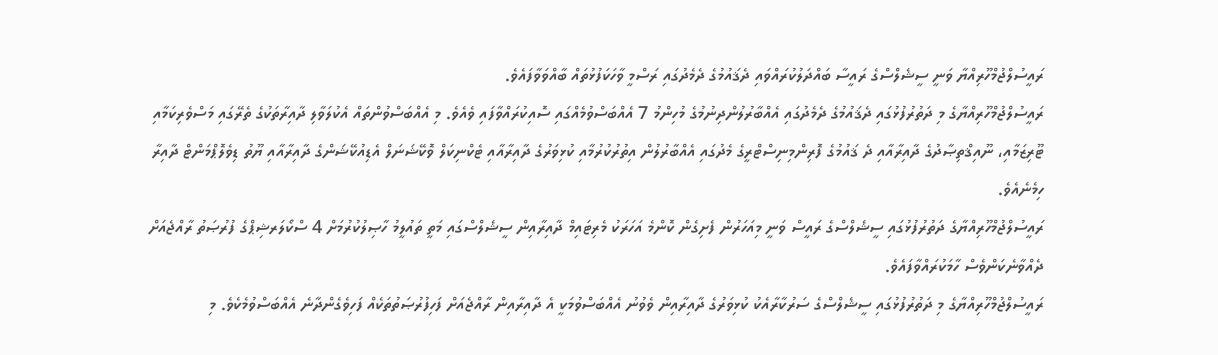ރައީސުލްޖުމްހޫރިއްޔާ ވަނީ ސީޝެލްސްގެ ރައީސާ ބައްދަލުކުރައްވައި ދެޤައުމުގެ ދެމެދުގައި ރަސްމީ ވާހަކަފުޅުތައް ބާއްވަވާފައެވެ.
ރައީސުލްޖުމްހޫރިއްޔާގެ މި ދަތުރުފުޅުގައި ދެޤައުމުގެ ދެމެދުގައި އެއްބާރުލުންދިނުމުގެ މުހިންމު 7 އެއްބަސްވުމެއްގައި ސޮއިކުރައްވާފައި ވެއެވެ. މި އެއްބަސްވުންތައް އެކުލަވާލި ދާއިރާތަކުގެ ތެރޭގައި މަސްވެރިކަމާއި ޓޫރިޒަމާއި، ނޫއިޤްތިޞާދުގެ ދާއިރާއާއި ދެ ޤައުމުގެ ފޮރިންމިނިސްޓްރީގެ މެދުގައި އެއްބާރުލުން އިތުރުކުރުމާއި ކުޅިވަރުގެ ދާއިރާއާއި ޓެކްނިކަލް ވޮކޭޝަނަލް އެޑިއުކޭޝަންގެ ދާއިރާއާއި ޔޫތު ޑިވެލޮޕްމަންޓް ދާއިރާ ހިމެނެއެވެ.
ރައީސުލްޖުމްހޫރިއްޔާގެ ދަތުރުފުޅުގައި ސީޝެލްސްގެ ރައީސް ވަނީ މިއަހަރުން ފެށިގެން ކޮންމެ އަހަރަކު މެރިޓައިމް ދާއިރާއިން ސީޝެލްސްގައި މަތީ ތައުލީމު ހާޞިލުކުރުމަށް 4 ސްކޯލަރޝިޕްގެ ފުރުޞަތު ރާއްޖެއަށް ދެއްވާނެކަންވެސް ހާމަކުރައްވާފައެވެ.
ރައީސުލްޖުމްހޫރިއްޔާގެ މި ދަތުރުފުޅުގައި ސީޝެލްސްގެ ސަރުކާރާއެކު ކުޅިވަރުގެ ދާއިރާއިން ވެވުނު އެއްބަސްވުމަކީ އެ ދާއިރާއިން ރާއްޖެއަށް ފަހިފުރުޞަތުތަކެއް ފަހިވެގެންދާނެ އެއްބަސްވުމެކެވެ. މި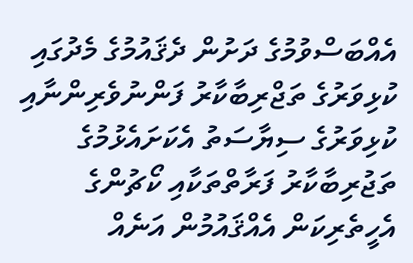އެއްބަސްވުމުގެ ދަށުން ދެޤައުމުގެ މެދުގައި ކުޅިވަރުގެ ތަޖްރިބާކާރު ފަންނުވެރިންނާއި ކުޅިވަރުގެ ސިޔާސަތު އެކަށައެޅުމުގެ ތަޖުރިބާކާރު ފަރާތްތަކާއި ކޯޗުންގެ އެހީތެރިކަން އެއްޤައުމުން އަނެއް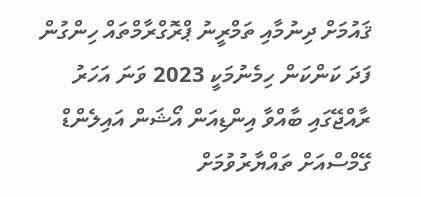ޤައުމަށް ދިނުމާއި ތަމްރީނު ޕްރޮގްރާމްތައް ހިންގުން ފަދަ ކަންކަން ހިމެނުމަކީ 2023 ވަނަ އަހަރު ރާއްޖޭގައި ބާއްވާ އިންޑިއަން އޯޝަން އައިލެންޑް ގޭމްސްއަށް ތައްޔާރުވުމަށް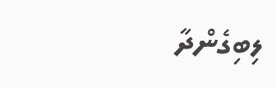ލިބިގެންދާ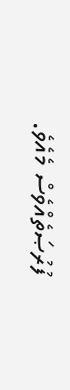ފުރުޞަތެއްވެސް މެއެވެ.